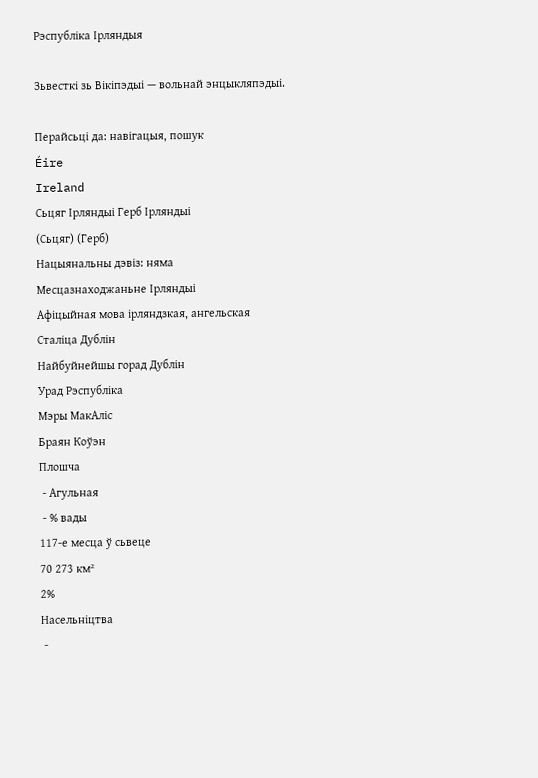Рэспубліка Ірляндыя

Зьвесткі зь Вікіпэдыі — вольнай энцыкляпэдыі.

Перайсьці да: навігацыя, пошук
Éire
Ireland
Сьцяг Ірляндыі Герб Ірляндыі
(Сьцяг) (Герб)
Нацыянальны дэвіз: няма
Месцазнаходжаньне Ірляндыі
Афіцыйная мова ірляндзкая, ангельская
Сталіца Дублін
Найбуйнейшы горад Дублін
Урад Рэспубліка
Мэры МакАліс
Браян Коўэн
Плошча
 - Агульная
 - % вады
117-е месца ў сьвеце
70 273 км²
2%
Насельніцтва
 -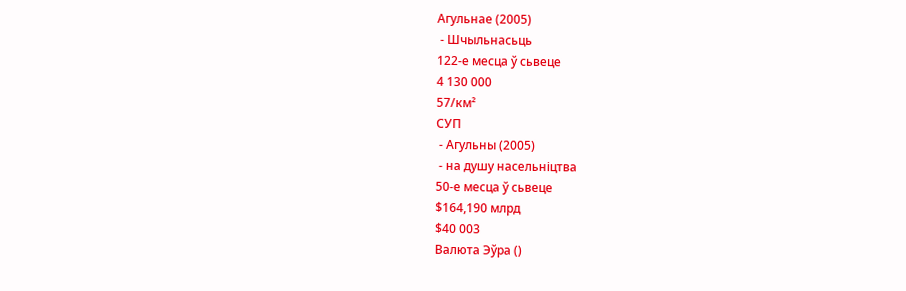Агульнае (2005)
 - Шчыльнасьць
122-е месца ў сьвеце
4 130 000
57/км²
СУП
 - Агульны (2005)
 - на душу насельніцтва
50-е месца ў сьвеце
$164,190 млрд
$40 003
Валюта Эўра ()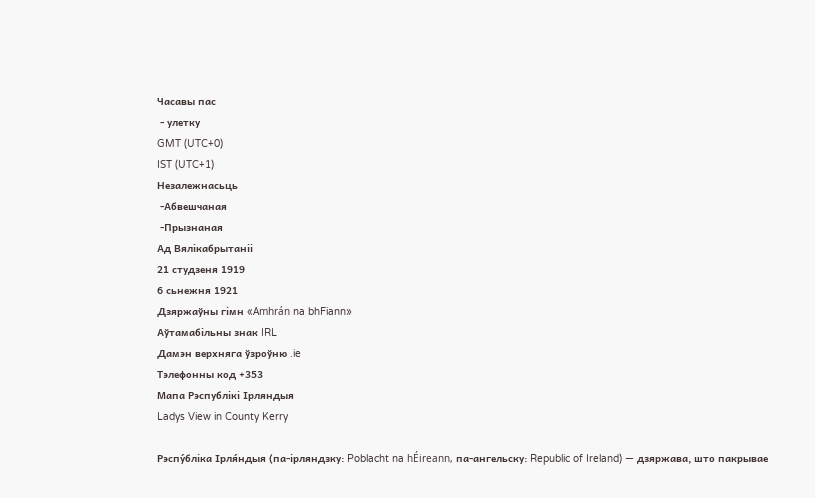Часавы пас
 - улетку
GMT (UTC+0)
IST (UTC+1)
Незалежнасьць
 -Абвешчаная
 -Прызнаная
Ад Вялікабрытаніі
21 студзеня 1919
6 сьнежня 1921
Дзяржаўны гімн «Amhrán na bhFiann»
Аўтамабільны знак IRL
Дамэн верхняга ўзроўню .ie
Тэлефонны код +353
Мапа Рэспублікі Ірляндыя
Ladys View in County Kerry

Рэспу́бліка Ірля́ндыя (па-ірляндзку: Poblacht na hÉireann, па-ангельску: Republic of Ireland) — дзяржава, што пакрывае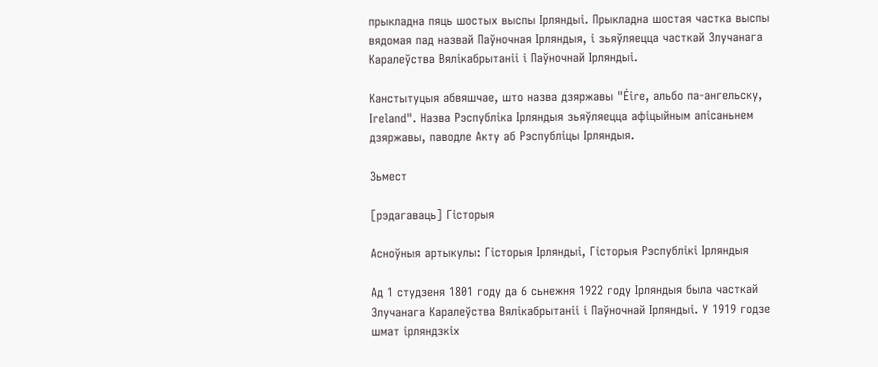прыкладна пяць шостых выспы Ірляндыі. Прыкладна шостая частка выспы вядомая пад назвай Паўночная Ірляндыя, і зьяўляецца часткай Злучанага Каралеўства Вялікабрытаніі і Паўночнай Ірляндыі.

Канстытуцыя абвяшчае, што назва дзяржавы "Éire, альбо па-ангельску, Ireland". Назва Рэспубліка Ірляндыя зьяўляецца афіцыйным апісаньнем дзяржавы, паводле Акту аб Рэспубліцы Ірляндыя.

Зьмест

[рэдагаваць] Гісторыя

Асноўныя артыкулы: Гісторыя Ірляндыі, Гісторыя Рэспублікі Ірляндыя

Ад 1 студзеня 1801 году да 6 сьнежня 1922 году Ірляндыя была часткай Злучанага Каралеўства Вялікабрытаніі і Паўночнай Ірляндыі. У 1919 годзе шмат ірляндзкіх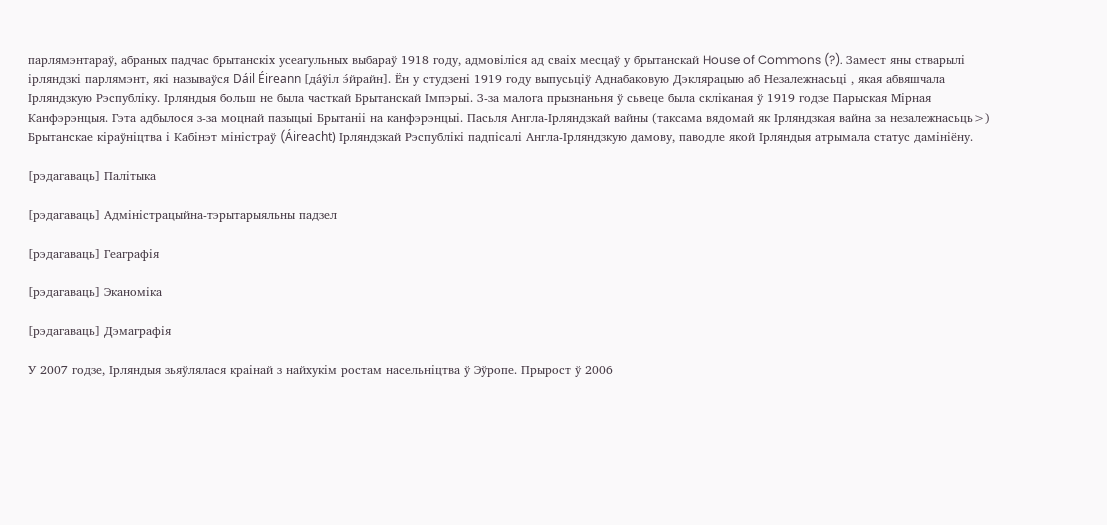парлямэнтараў, абраных падчас брытанскіх усеагульных выбараў 1918 году, адмовіліся ад сваіх месцаў у брытанскай House of Commons (?). Замест яны стварылі ірляндзкі парлямэнт, які называўся Dáil Éireann [да́ўіл э́йрайн]. Ён у студзені 1919 году выпусьціў Аднабаковую Дэклярацыю аб Незалежнасьці , якая абвяшчала Ірляндзкую Рэспубліку. Ірляндыя больш не была часткай Брытанскай Імпэрыі. З-за малога прызнаньня ў сьвеце была скліканая ў 1919 годзе Парыская Мірная Канфэрэнцыя. Гэта адбылося з-за моцнай пазыцыі Брытаніі на канфэрэнцыі. Пасьля Англа-Ірляндзкай вайны (таксама вядомай як Ірляндзкая вайна за незалежнасьць>) Брытанскае кіраўніцтва і Кабінэт міністраў (Áireacht) Ірляндзкай Рэспублікі падпісалі Англа-Ірляндзкую дамову, паводле якой Ірляндыя атрымала статус дамініёну.

[рэдагаваць] Палітыка

[рэдагаваць] Адміністрацыйна-тэрытарыяльны падзел

[рэдагаваць] Геаграфія

[рэдагаваць] Эканоміка

[рэдагаваць] Дэмаграфія

У 2007 годзе, Ірляндыя зьяўлялася краінай з найхукім ростам насельніцтва ў Эўропе. Прырост ў 2006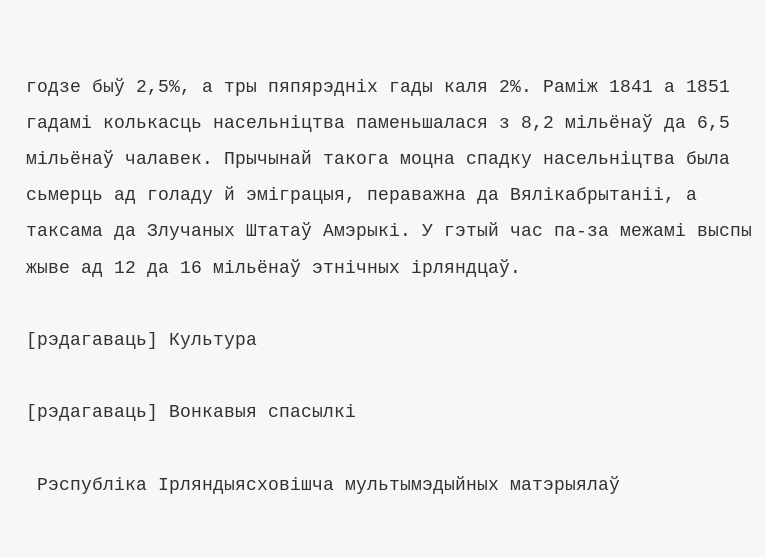годзе быў 2,5%, а тры пяпярэдніх гады каля 2%. Раміж 1841 а 1851 гадамі колькасць насельніцтва паменьшалася з 8,2 мільёнаў да 6,5 мільёнаў чалавек. Прычынай такога моцна спадку насельніцтва была сьмерць ад голаду й эміграцыя, пераважна да Вялікабрытаніі, а таксама да Злучаных Штатаў Амэрыкі. У гэтый час па-за межамі выспы жыве ад 12 да 16 мільёнаў этнічных ірляндцаў.

[рэдагаваць] Культура

[рэдагаваць] Вонкавыя спасылкі

 Рэспубліка Ірляндыясховішча мультымэдыйных матэрыялаў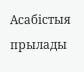Асабістыя прылады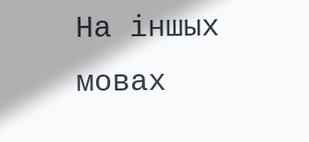На іншых мовах